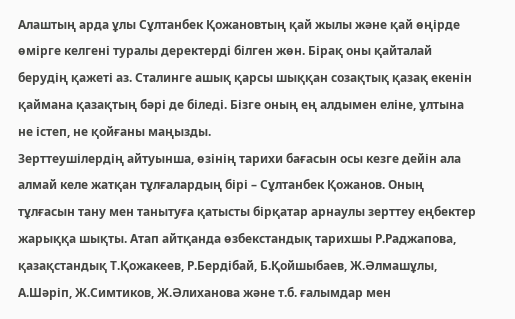Алаштың арда ұлы Сұлтанбек Қожановтың қай жылы және қай өңірде өмірге келгені туралы деректерді білген жөн. Бірақ оны қайталай берудің қажеті аз. Сталинге ашық қарсы шыққан созақтық қазақ екенін қаймана қазақтың бәрі де біледі. Бізге оның ең алдымен еліне, ұлтына не істеп, не қойғаны маңызды.
Зерттеушілердің айтуынша, өзінің тарихи бағасын осы кезге дейін ала алмай келе жатқан тұлғалардың бірі – Сұлтанбек Қожанов. Оның тұлғасын тану мен танытуға қатысты бірқатар арнаулы зерттеу еңбектер жарыққа шықты. Атап айтқанда өзбекстандық тарихшы Р.Раджапова, қазақстандық Т.Қожакеев, Р.Бердібай, Б.Қойшыбаев, Ж.Әлмашұлы, А.Шәріп, Ж.Симтиков, Ж.Әлиханова және т.б. ғалымдар мен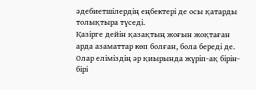әдебиетшілердің еңбектері де осы қатарды толықтыра түседі.
Қазірге дейін қазақтың жоғын жоқтаған арда азаматтар көп болған, бола береді де. Олар еліміздің әр қиырында жүріп-ақ бірін-бірі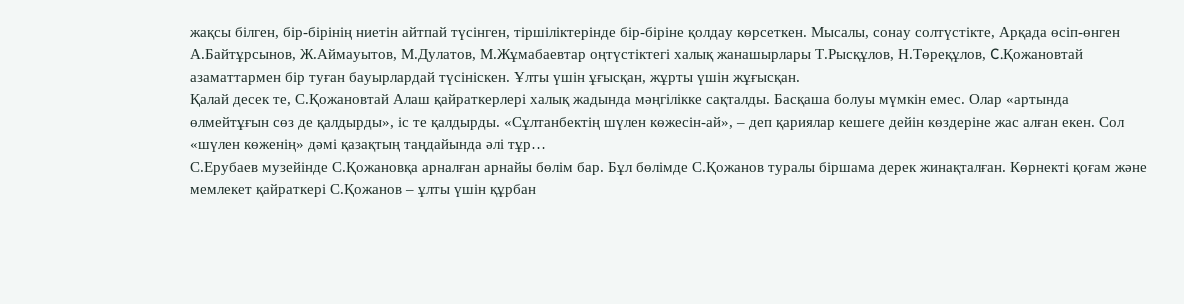жақсы білген, бір-бірінің ниетін айтпай түсінген, тіршіліктерінде бір-біріне қолдау көрсеткен. Мысалы, сонау солтүстікте, Арқада өсіп-өнген А.Байтұрсынов, Ж.Аймауытов, М.Дулатов, М.Жұмабаевтар оңтүстіктегі халық жанашырлары Т.Рысқұлов, Н.Төреқұлов, C.Қожановтай азаматтармен бір туған бауырлардай түсініскен. Ұлты үшін ұғысқан, жұрты үшін жұғысқан.
Қалай десек те, С.Қожановтай Алаш қайраткерлері халық жадында мәңгілікке сақталды. Басқаша болуы мүмкін емес. Олар «артында өлмейтұғын сөз де қалдырды», іс те қалдырды. «Сұлтанбектің шүлен көжесін-ай», – деп қариялар кешеге дейін көздеріне жас алған екен. Сол «шүлен көженің» дәмі қазақтың таңдайында әлі тұр…
С.Ерубаев музейінде С.Қожановқа арналған арнайы бөлім бар. Бұл бөлімде С.Қожанов туралы біршама дерек жинақталған. Көрнекті қоғам және мемлекет қайраткері С.Қожанов – ұлты үшін құрбан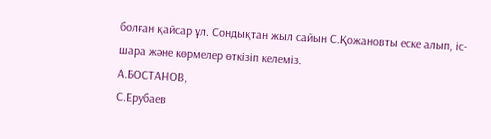болған қайсар ұл. Сондықтан жыл сайын С.Қожановты еске алып, іс-шара және көрмелер өткізіп келеміз.
А.БОСТАНОВ,
С.Ерубаев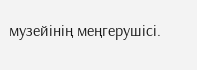музейінің меңгерушісі.